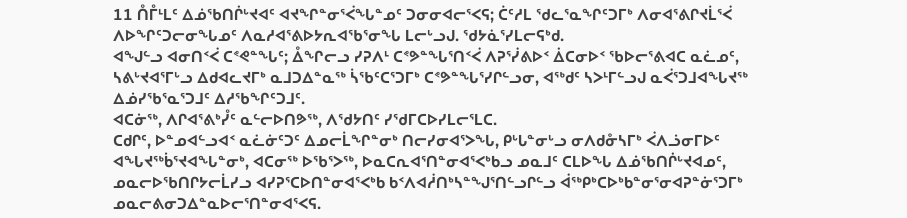11 ᑍᒤᒻᒪᑦ ᐃᓅᖃᑎᒌᒡᔪᐊᑦ ᐊᔪᖏᓐᓂᕐᐹᖓᓐᓄᑦ ᑐᓂᓂᐊᓕᕐᐸᕋ; ᑖᑦᓱᒪ ᖁᓚᕐᓇᖏᑦᑐᒥᒃ ᐱᓂᐊᕐᕕᒋᔪᒫᕐᐹ ᐱᐅᖏᑦᑐᓕᓂᖓᓄᑦ ᐱᓇᓱᐊᕐᕕᐅᔭᕆᐊᖃᕐᓂᖓ ᒪᓕᒡᓗᒍ. ᖁᔭᓈᕐᓯᒪᓕᕋᒃᑯ.
ᐊᖑᓪᓗ ᐊᓂᑎᑉᐹ ᑕᕝᕙᓐᖓᑦ; ᐂᖏᓕᓗ ᓯᕈᐱᒻ ᑕᕝᕗᓐᖓᕐᑎᑉᐹ ᐱᕈᕐᓰᕕᐅᑉ ᐄᑕᓂᐅᑉ ᖃᐅᓕᕐᕕᐊᑕ ᓇᓛᓄᑦ, ᓴᕕᒡᔪᐊᕐᒥᒡᓗ ᐃᑯᐊᓚᔪᒥᒃ ᓇᒧᑐᐃᓐᓇᖅ ᓵᖃᑦᑕᕐᑐᒥᒃ ᑕᕝᕗᓐᖓᕐᓯᒋᓪᓗᓂ, ᐊᖅᑯᑦ ᓴᐳᒻᒥᓪᓗᒍ ᓇᐹᕐᑐᒧᐊᖓᔪᖅ ᐃᓅᓯᖃᕐᓇᕐᑐᒧᑦ ᐃᓱᖃᖏᑦᑐᒧᑦ.
ᐊᑕᓃᖅ, ᐱᒋᐊᕐᕕᒃᓮᑦ ᓇᓪᓕᐅᑎᕗᖅ, ᐱᖁᔭᑎᑦ ᓯᖁᒥᑕᐅᓯᒪᓕᕐᒪᑕ.
ᑕᑯᒋᑦ, ᐅᓐᓄᐊᓪᓗᐊᑉ ᓇᓛᓃᑦᑐᑦ ᐃᓄᓕᒫᖏᓐᓂᒃ ᑎᓕᓯᓂᐊᕐᐳᖓ, ᑭᒡᒐᓐᓂᒡᓗ ᓂᐱᑯᓁᓴᒥᒃ ᐹᐱᓘᓂᒥᐅᑦ ᐊᖓᔪᖅᑳᕐᔪᐊᖓᓐᓂᒃ, ᐊᑕᓂᖅ ᐅᖃᕐᐳᖅ, ᐅᓇᑕᕆᐊᕐᑎᓐᓂᐊᕐᐸᒃᑲᓗ ᓄᓇᒧᑦ ᑕᒪᐅᖓ ᐃᓅᖃᑎᒌᒡᔪᐊᓄᑦ, ᓄᓇᓕᐅᖃᑎᒋᔭᓕᒫᓯᓗ ᐊᓯᕈᕐᑕᐅᑎᓐᓂᐊᕐᐸᒃᑲ ᑲᑉᐱᐊᓲᑎᒃᓴᓐᖑᕐᑎᓪᓗᒋᓪᓗ ᐋᖅᑭᒃᑕᐅᒃᑲᓐᓂᕐᓂᐊᕈᓐᓃᕐᑐᒥᒃ ᓄᓇᓕᕕᓂᑐᐃᓐᓇᐅᓕᕐᑎᓐᓂᐊᕐᐸᕋ.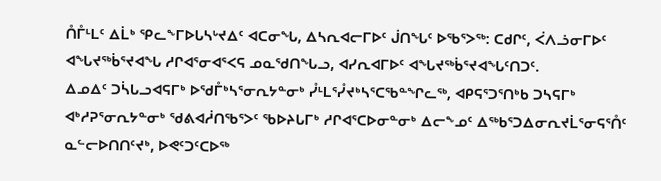ᑍᒤᒻᒪᑦ ᐃᒫᒃ ᕿᓚᖕᒥᐅᒐᓴᒡᔪᐃᑦ ᐊᑕᓂᖓ, ᐃᓴᕆᐊᓕᒥᐅᑦ ᒎᑎᖓᑦ ᐅᖃᕐᐳᖅ: ᑕᑯᒋᑦ, ᐹᐱᓘᓂᒥᐅᑦ ᐊᖓᔪᖅᑳᕐᔪᐊᖓ ᓱᒋᐊᕐᓂᐊᕐᐸᕋ ᓄᓇᖁᑎᖓᓗ, ᐊᓯᕆᐊᒥᐅᑦ ᐊᖓᔪᖅᑳᕐᔪᐊᖓᑦᑎᑐᑦ.
ᐃᓄᐃᑦ ᑐᓵᒐᓗᐊᕋᒥᒃ ᐅᖁᒤᒃᓴᕐᓂᕆᔭᓐᓂᒃ ᓮᒻᒪᕐᓮᔪᒃᓴᕐᑕᖃᓐᖏᓚᖅ, ᐊᑭᕋᕐᑐᕐᑎᒃᑲ ᑐᓴᕋᒥᒃ ᐊᒃᓱᕈᕐᓂᕆᔭᓐᓂᒃ ᖁᕕᐊᓲᑎᖃᕐᐳᑦ ᖃᐅᔨᒐᒥᒃ ᓱᒋᐊᕐᑕᐅᓂᓐᓂᒃ ᐃᓕᖕᓄᑦ ᐃᖅᑲᕐᑐᐃᓂᕆᔪᒫᕐᓂᕋᕐᑍᑦ ᓇᓪᓕᐅᑎᑎᑦᔪᒃ, ᐅᕙᑦᑐᑦᑕᐅᖅ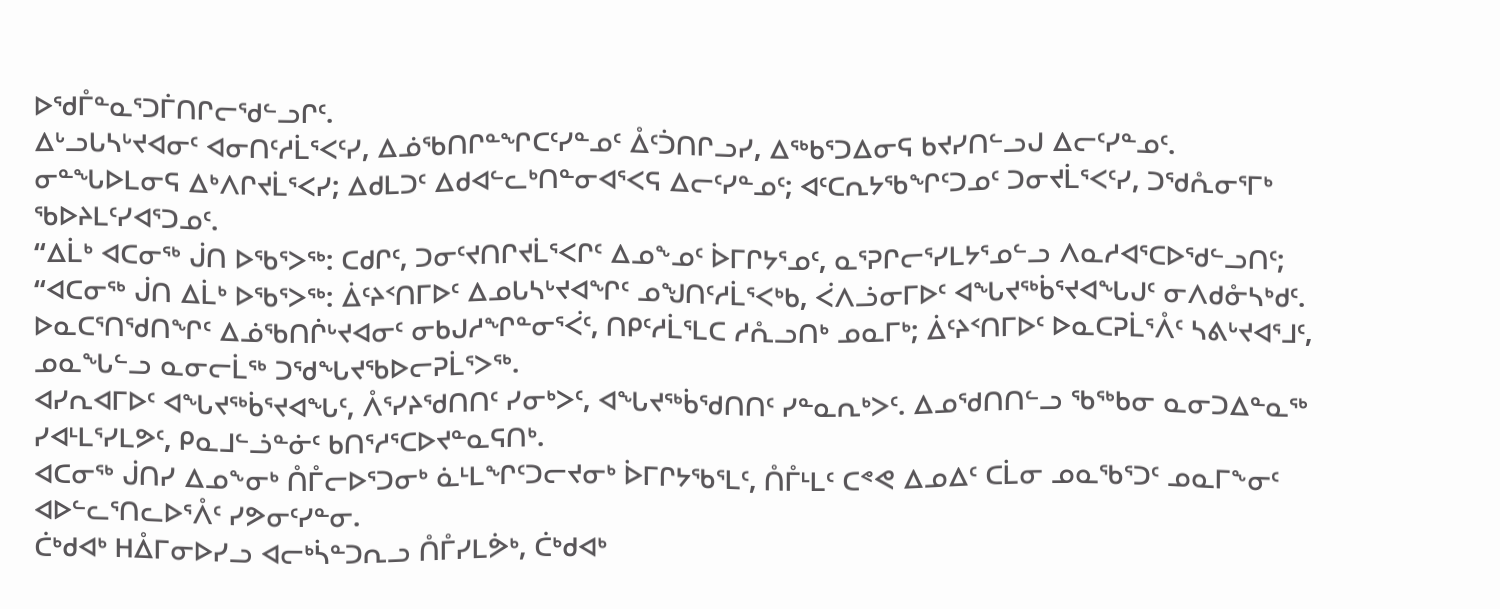ᐅᖁᒤᓐᓇᕐᑐᒦᑎᒋᓕᖁᓪᓗᒋᑦ.
ᐃᒡᓗᒐᓴᒡᔪᐊᓂᑦ ᐊᓂᑎᑦᓱᒫᕐᐸᑦᓯ, ᐃᓅᖃᑎᒋᓐᖏᑕᑦᓯᓐᓄᑦ ᐂᑦᑑᑎᒋᓗᓯ, ᐃᖅᑲᕐᑐᐃᓂᕋ ᑲᔪᓯᑎᓪᓗᒍ ᐃᓕᑦᓯᓐᓄᑦ.
ᓂᓐᖓᐅᒪᓂᕋ ᐃᒃᐱᒋᔪᒫᕐᐸᓯ; ᐃᑯᒪᑐᑦ ᐃᑯᐊᓪᓚᒃᑎᓐᓂᐊᕐᐸᕋ ᐃᓕᑦᓯᓐᓄᑦ; ᐊᑦᑕᕆᔭᖃᖏᑦᑐᓄᑦ ᑐᓂᔪᒫᕐᐸᑦᓯ, ᑐᖁᕅᓂᕐᒥᒃ ᖃᐅᔨᒪᑦᓯᐊᕐᑐᓄᑦ.
“ᐃᒫᒃ ᐊᑕᓂᖅ ᒎᑎ ᐅᖃᕐᐳᖅ: ᑕᑯᒋᑦ, ᑐᓂᑦᔪᑎᒋᔪᒫᕐᐸᒋᑦ ᐃᓄᖕᓄᑦ ᐆᒥᒋᔭᕐᓄᑦ, ᓇᕐᕈᒋᓕᕐᓯᒪᔭᕐᓄᓪᓗ ᐱᓇᓱᐊᕐᑕᐅᖁᓪᓗᑎᑦ;
“ᐊᑕᓂᖅ ᒎᑎ ᐃᒫᒃ ᐅᖃᕐᐳᖅ: ᐄᑦᔨᑉᑎᒥᐅᑦ ᐃᓄᒐᓴᒡᔪᐊᖏᑦ ᓄᖑᑎᑦᓱᒫᕐᐸᒃᑲ, ᐹᐱᓘᓂᒥᐅᑦ ᐊᖓᔪᖅᑳᕐᔪᐊᖓᒍᑦ ᓂᐱᑯᓁᓴᒃᑯᑦ.
ᐅᓇᑕᕐᑎᖁᑎᖏᑦ ᐃᓅᖃᑎᒌᒡᔪᐊᓂᑦ ᓂᑲᒍᓱᖏᓐᓂᕐᐹᑦ, ᑎᑭᑦᓱᒫᕐᒪᑕ ᓱᕅᓗᑎᒃ ᓄᓇᒥᒃ; ᐄᑦᔨᑉᑎᒥᐅᑦ ᐅᓇᑕᕈᒫᕐᐰᑦ ᓴᕕᒡᔪᐊᕐᒧᑦ, ᓄᓇᖓᓪᓗ ᓇᓂᓕᒫᖅ ᑐᖁᖓᔪᖃᐅᓕᕈᒫᕐᐳᖅ.
ᐊᓯᕆᐊᒥᐅᑦ ᐊᖓᔪᖅᑳᕐᔪᐊᖓᑦ, ᐰᕐᓯᔨᖁᑎᑎᑦ ᓯᓂᒃᐳᑦ, ᐊᖓᔪᖅᑳᖁᑎᑎᑦ ᓯᓐᓇᕆᒃᐳᑦ. ᐃᓄᖁᑎᑎᓪᓗ ᖃᖅᑲᓂ ᓇᓂᑐᐃᓐᓇᖅ ᓯᐊᒻᒪᕐᓯᒪᕗᑦ, ᑭᓇᒧᓪᓘᓐᓃᑦ ᑲᑎᕐᓱᕐᑕᐅᔪᓐᓇᕋᑎᒃ.
ᐊᑕᓂᖅ ᒎᑎᓯ ᐃᓄᖕᓂᒃ ᑍᒤᓕᐅᕐᑐᓂᒃ ᓈᒻᒪᖏᑦᑐᓕᔪᓂᒃ ᐆᒥᒋᔭᖃᕐᒪᑦ, ᑍᒤᒻᒪᑦ ᑕᕝᕙ ᐃᓄᐃᑦ ᑕᒫᓂ ᓄᓇᖃᕐᑐᑦ ᓄᓇᒥᖕᓂᑦ ᐊᐅᓪᓚᕐᑎᓚᐅᕐᐰᑦ ᓯᕗᓂᑦᓯᓐᓂ.
ᑖᒃᑯᐊᒃ ᕼᐂᒥᓂᐅᓯᓗ ᐊᓕᒃᓵᓐᑐᕆᓗ ᑍᒤᓯᒪᕘᒃ, ᑖᒃᑯᐊᒃ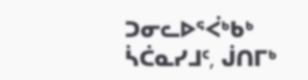ᑐᓂᓚᐅᕐᐹᒃᑲᒃ ᓵᑖᓇᓯᒧᑦ, ᒎᑎᒥᒃ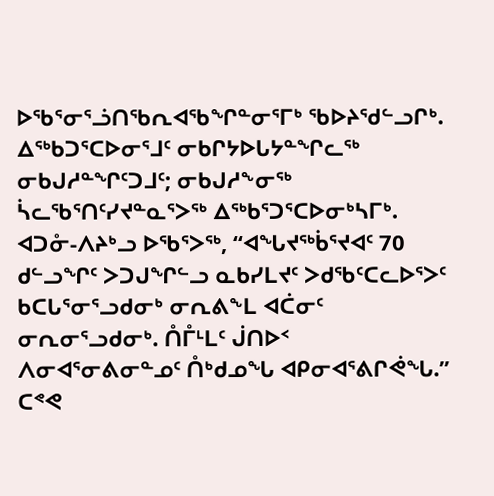ᐅᖃᕐᓂᕐᓘᑎᖃᕆᐊᖃᖏᓐᓂᕐᒥᒃ ᖃᐅᔨᖁᓪᓗᒋᒃ.
ᐃᖅᑲᑐᕐᑕᐅᓂᕐᒧᑦ ᓂᑲᒋᔭᐅᒐᔭᓐᖏᓚᖅ ᓂᑲᒍᓱᓐᖏᑦᑐᒧᑦ; ᓂᑲᒍᓱᖕᓂᖅ ᓵᓚᖃᕐᑎᑦᓯᔪᓐᓇᕐᐳᖅ ᐃᖅᑲᕐᑐᕐᑕᐅᓂᒃᓴᒥᒃ.
ᐊᑐᓁ-ᐱᔨᒃᓗ ᐅᖃᕐᐳᖅ, “ᐊᖓᔪᖅᑳᕐᔪᐊᑦ 70 ᑯᓪᓗᖏᑦ ᐳᑐᒍᖏᓪᓗ ᓇᑲᓯᒪᔪᑦ ᐳᑯᖃᑦᑕᓚᐅᕐᐳᑦ ᑲᑕᒐᕐᓂᕐᓗᑯᓂᒃ ᓂᕆᕕᖕᒪ ᐊᑖᓂᑦ ᓂᕆᓂᕐᓗᑯᓂᒃ. ᑍᒤᒻᒪᑦ ᒎᑎᐅᑉ ᐱᓂᐊᕐᓂᕕᓂᓐᓄᑦ ᑍᒃᑯᓄᖓ ᐊᑭᓂᐊᕐᕕᒋᕚᖓ.” ᑕᕝᕙ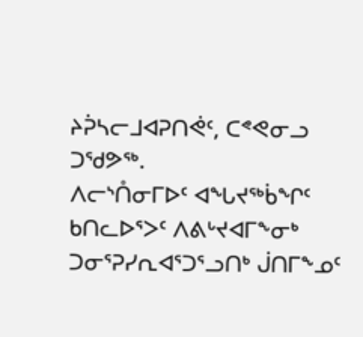ᔨᕉᓴᓕᒧᐊᕈᑎᕚᑦ, ᑕᕝᕙᓂᓗ ᑐᖁᕗᖅ.
ᐱᓕᔅᑍᓂᒥᐅᑦ ᐊᖓᔪᖅᑳᖏᑦ ᑲᑎᓚᐅᕐᐳᑦ ᐱᕕᒡᔪᐊᒥᖕᓂᒃ ᑐᓂᕐᕈᓯᕆᐊᕐᑐᕐᓗᑎᒃ ᒎᑎᒥᖕᓄᑦ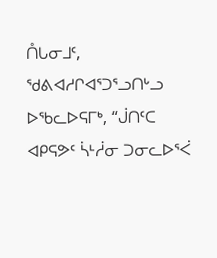ᑍᒐᓂᒧᑦ, ᖁᕕᐊᓱᒋᐊᕐᑐᕐᓗᑎᒡᓗ ᐅᖃᓚᐅᕋᒥᒃ, “ᒎᑎᑦᑕ ᐊᑭᕋᕗᑦ ᓵᒻᓲᓂ ᑐᓂᓚᐅᕐᐹ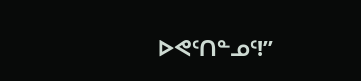ᐅᕙᑦᑎᓐᓄᑦ!”